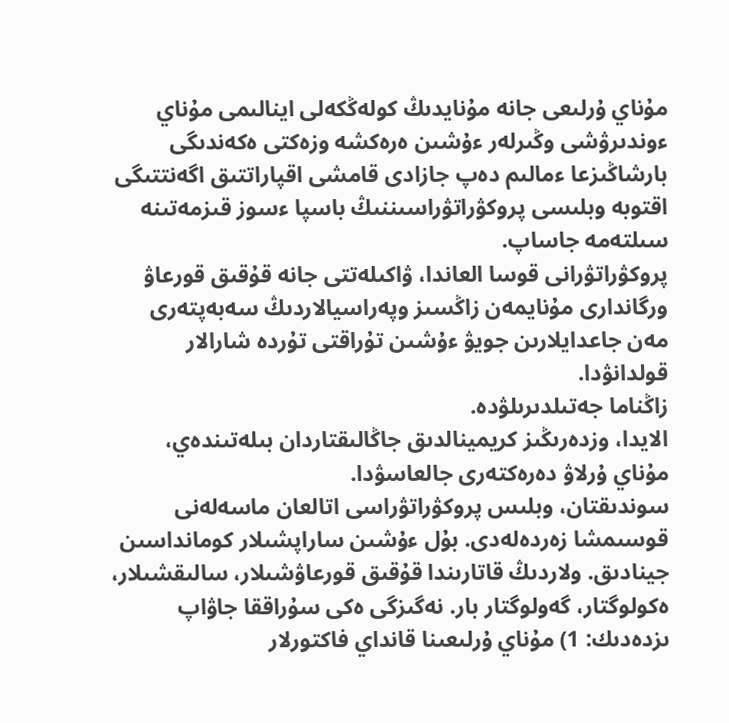مۇناي ۇرلىعى جانە مۇنايدىڭ كولەڭكەلى اينالىمى مۇناي ءوندىرۋشى وڭىرلەر ءۇشىن ەرەكشە وزەكتى ەكەندىگى بارشاڭىزعا ءمالىم دەپ جازادى قامشى اقپاراتتىق اگەنتتىگى اقتوبە وبلىسى پروكۋراتۋراسىننىڭ باسپا ءسوز قىزمەتىنە سىلتەمە جاساپ.
پروكۋراتۋرانى قوسا العاندا، ۋاكىلەتتى جانە قۇقىق قورعاۋ ورگاندارى مۇنايمەن زاڭسىز وپەراسيالاردىڭ سەبەپتەرى مەن جاعدايلارىن جويۋ ءۇشىن تۇراقتى تۇردە شارالار قولدانۋدا.
زاڭناما جەتىلدىرىلۋدە.
الايدا، وزدەرىڭىز كريمينالدىق جاڭالىقتاردان بىلەتىندەي، مۇناي ۇرلاۋ دەرەكتەرى جالعاسۋدا.
سوندىقتان، وبلىس پروكۋراتۋراسى اتالعان ماسەلەنى قوسىمشا زەردەلەدى. بۇل ءۇشىن ساراپشىلار كومانداسىن جينادىق. ولاردىڭ قاتارىندا قۇقىق قورعاۋشىلار، سالىقشىلار، ەكولوگتار، گەولوگتار بار. نەگىزگى ەكى سۇراققا جاۋاپ ىزدەدىك: 1) مۇناي ۇرلىعىنا قانداي فاكتورلار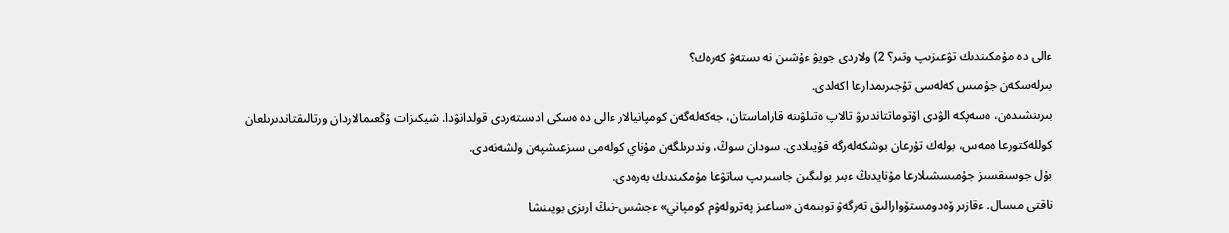ءالى دە مۇمكىندىك تۋعىزىپ وتىر؟ 2) ولاردى جويۋ ءۇشىن نە ىستەۋ كەرەك؟
بىرلەسكەن جۇمىس كەلەسى تۇجىرىمدارعا اكەلدى.
بىرىنشىدەن، ەسەپكە الۋدى اۆتوماتتاندىرۋ تالاپ ەتىلۋىنە قاراماستان، جەكەلەگەن كومپانيالار ءالى دە ەسكى ادىستەردى قولدانۋدا. شيكىزات ۇڭعىمالاردان ورتالىقتاندىرىلعان كوللەكتورعا ەمەس، بولەك تۇرعان بوشكەلەرگە قۇيىلادى. سودان سوڭ، وندىرىلگەن مۇناي كولەمى سىزعىشپەن ولشەنەدى.
بۇل جوسىقسىز جۇمىسشىلارعا مۇنايدىڭ ءبىر بولىگىن جاسىرىپ ساتۋعا مۇمكىندىك بەرەدى.
ناقتى مىسال. ءقازىر ۆەدومستۆوارالىق تەرگەۋ توبىمەن «ساعىز پەترولەۋم كومپاني» ءجشس-نىڭ ارىزى بويىنشا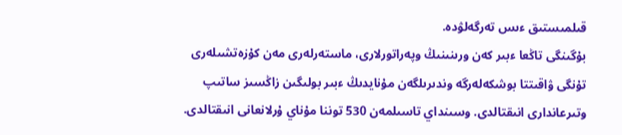قىلمىستىق ءىس تەرگەلۋدە.
بۇگىنگى تاڭعا ءبىر كەن ورىنىنىڭ وپەراتورلارى، ماستەرلەرى مەن كۇزەتشىلەرى تۇنگى ۋاقىتتا بوشكەلەرگە وندىرىلگەن مۇنايدىڭ ءبىر بولىگىن زاڭسىز ساتىپ وتىرعاندارى انىقتالدى. وسىنداي تاسىلمەن 530 توننا مۇناي ۇرلانعانى انىقتالدى.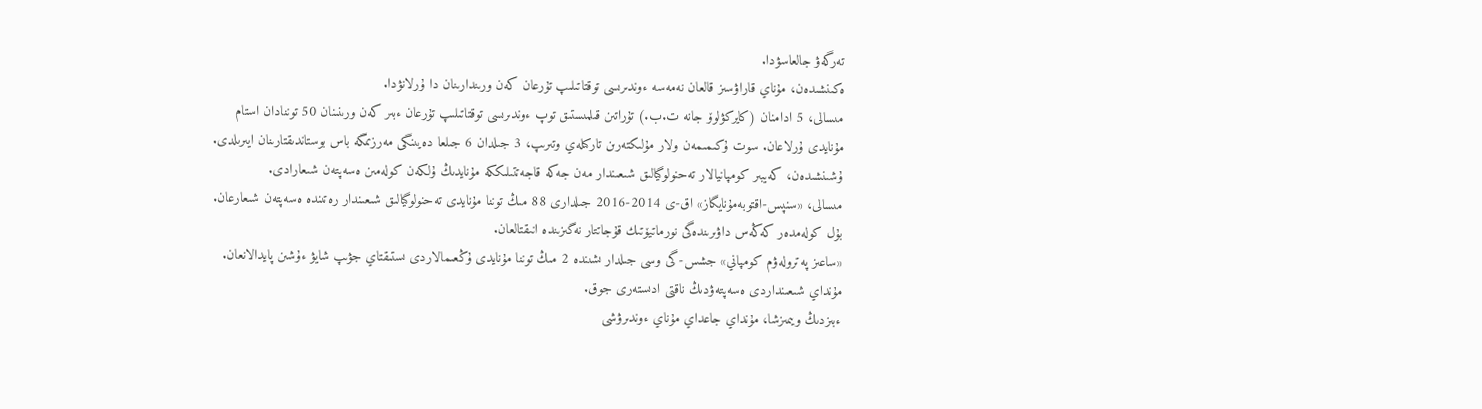تەرگەۋ جالعاسۋدا.
ەكىنشىدەن، مۇناي قاراۋسىز قالعان نەمەسە ءوندىرىسى توقتاتىلىپ تۇرعان كەن ورىندارىنان دا ۇرلانۋدا.
مىسالى، 5 ادامنان (كايركۋلوۆ جانە ت.ب.) تۇراتىن قىلمىستىق توپ ءوندىرىسى توقتاتىلىپ تۇرعان ءبىر كەن ورىنىنان 50 توننادان استام مۇنايدى ۇرلاعان. سوت ۇكىمىمەن ولار مۇلىكتەرىن تاركىلەي وتىرىپ، 3 جىلدان 6 جىلعا دەيىنگى مەرزىمگە باس بوستاندىقتارىنان ايىرىلدى.
ۇشىنشىدەن، كەيبىر كومپانيالار تەحنولوگيالىق شىعىندار مەن جەكە قاجەتتىلىككە مۇنايدىڭ ۇلكەن كولەمىن ەسەپتەن شىعارادى.
مىسالى، «سنپس-اقتوبەمۇنايگاز» اق-ى 2014-2016 جىلدارى 88 مىڭ توننا مۇنايدى تەحنولوگيالىق شىعىندار رەتىندە ەسەپتەن شىعارعان. بۇل كولەمدەر كەڭەس داۋىرىندەگى نورماتيۆتىك قۇجاتتار نەگىزىندە انىقتالعان.
«ساعىز پەترولەۋم كومپاني» جشس-گى وسى جىلدار ىشىندە 2 مىڭ توننا مۇنايدى ۇڭعىمالاردى ىستىقتاي جۋىپ شايۋ ءۇشىن پايدالانعان. مۇنداي شىعىنداردى ەسەپتەۋدىڭ ناقتى ادىستەرى جوق.
ءبىزدىڭ ويىمىزشا، مۇنداي جاعداي مۇناي ءوندىرۋشى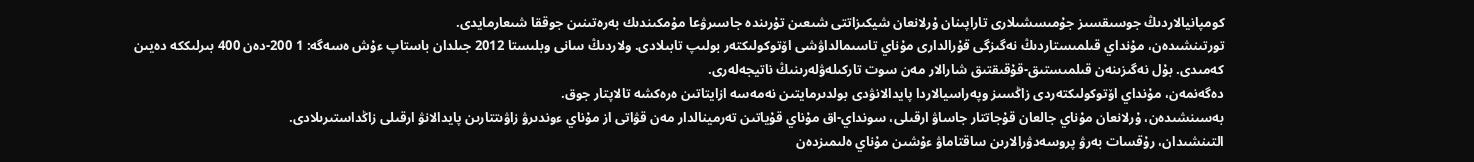كومپانيالاردىڭ جوسىقسىز جۇمىسشىلارى تاراپىنان ۇرلانعان شيكىزاتتى شىعىن تۇرىندە جاسىرۋعا مۇمكىندىك بەرەتىنىن جوققا شىعارمايدى.
تورتىنشىدەن، مۇنداي قىلمىستاردىڭ نەگىزگى قۇرالدارى مۇناي تاسىمالداۋشى اۆتوكولىكتەر بولىپ تابىلادى. ولاردىڭ سانى وبلىستا 2012 جىلدان باستاپ ءۇش ەسەگە: 1 200-دەن 400 بىرلىككە دەيىن كەمىدى. بۇل نەگىزىنەن قىلمىستىق-قۇقىقتىق شارالار مەن سوت تاركىلەۋلەرىنىڭ ناتيجەلەرى.
دەگەنمەن، مۇنداي اۆتوكولىكتەردى زاڭسىز وپەراسيالاردا پايدالانۋدى بولدىرمايتىن نەمەسە ازايتاتىن ەرەكشە تالاپتار جوق.
بەسىنشىدەن، ۇرلانعان مۇناي جالعان قۇجاتتار جاساۋ ارقىلى، سونداي-اق مۇناي قۇياتىن تەرمينالدار مەن قۋاتى از مۇناي ءوندىرۋ زاۋىتتارىن پايدالانۋ ارقىلى زاڭداستىرىلادى.
التىنشىدان، رۇقسات بەرۋ پروسەدۋرالارىن ساقتاماۋ ءۇشىن مۇناي ەلىمىزدەن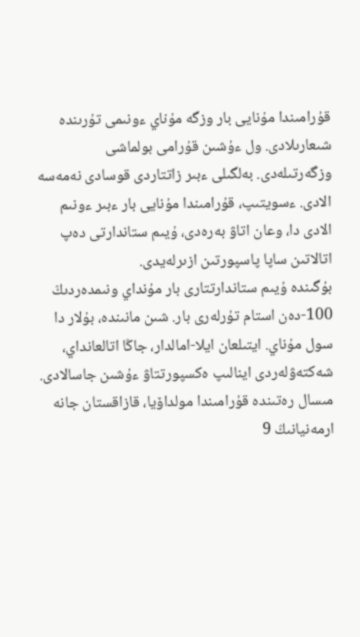قۇرامىندا مۇنايى بار وزگە مۇناي ءونىمى تۇرىندە شىعارىلادى. ول ءۇشىن قۇرامى بولماشى وزگەرتىلەدى. بەلگىلى ءبىر زاتتاردى قوسادى نەمەسە الادى. ءسويتىپ، قۇرامىندا مۇنايى بار ءبىر ءونىم الادى دا، وعان اتاۋ بەرەدى، ۇيىم ستاندارتى دەپ اتالاتىن ساپا پاسپورتىن ازىرلەيدى.
بۇگىندە ۇيىم ستاندارتتارى بار مۇنداي ونىمدەردىڭ 100-دەن استام تۇرلەرى بار. شىن مانىندە، بۇلار دا سول مۇناي. ايتىلعان ايلا-امالدار، جاڭا اتالعانداي، شەكتەۋلەردى اينالىپ ەكسپورتتاۋ ءۇشىن جاسالادى.
مىسال رەتىندە قۇرامىندا مولداۆيا، قازاقستان جانە ارمەنيانىڭ 9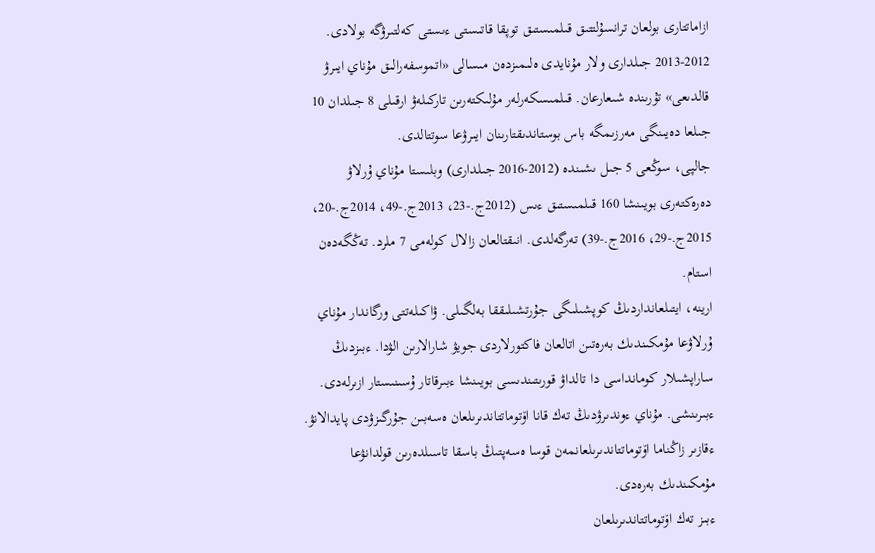ازاماتتارى بولعان ترانسۇلتتىق قىلمىستىق توپقا قاتىستى ءىستى كەلتىرۋگە بولادى. 2012-2013 جىلدارى ولار مۇنايدى ەلىمىزدەن مىسالى «اتموسفەرالىق مۇناي ايىرۋ قالدىعى» تۇرىندە شىعارعان. قىلمىسكەرلەر مۇلىكتەرىن تاركىلەۋ ارقىلى 8 جىلدان 10 جىلعا دەيىنگى مەرزىمگە باس بوستاندىقتارىنان ايىرۋعا سوتتالدى.
جالپى، سوڭعى 5 جىل ىشىندە (2012-2016 جىلدارى) وبلىستا مۇناي ۇرلاۋ دەرەكتەرى بويىنشا 160 قىلمىستىق ءىس (2012ج.-23، 2013ج.-49، 2014ج.-20، 2015ج.-29، 2016ج.-39) تەرگەلدى. انىقتالعان زالال كولەمى 7 ملرد. تەڭگەدەن استام.
ارينە، ايتىلعانداردىڭ كوپشىلىگى جۇرتشىلىققا بەلگىلى. ۋاكىلەتتى ورگاندار مۇناي ۇرلاۋعا مۇمكىندىك بەرەتىن اتالعان فاكتورلاردى جويۋ شارالارىن الۋدا. ءبىزدىڭ ساراپشىلار كومانداسى دا تالداۋ قورىتىندىسى بويىنشا ءبىرقاتار ۇسىنىستار ازىرلەدى.
ءبىرىنشى. مۇناي ءوندىرۋدىڭ تەك قانا اۆتوماتتاندىرىلعان ەسەبىن جۇرگىزۋدى پايدالانۋ.
ءقازىر زاڭناما اۆتوماتتاندىرىلعانمەن قوسا ەسەپتىڭ باسقا تاسىلدەرىن قولدانۋعا مۇمكىندىك بەرەدى.
ءبىز تەك اۆتوماتتاندىرىلعان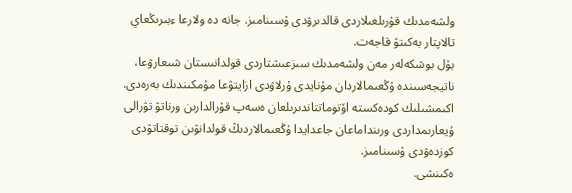ولشەمدىك قۇرىلعىلاردى قالدىرۋدى ۇسىنامىز. جانە دە ولارعا ءبىرىڭعاي تالاپتار بەكىتۋ قاجەت.
بۇل بوشكەلەر مەن ولشەمدىك سىزعىشتاردى قولدانىستان شىعارۋعا، ناتيجەسىندە ۇڭعىمالاردان مۇنايدى ۇرلاۋدى ازايتۋعا مۇمكىندىك بەرەدى.
اكىمشىلىك كودەكستە اۆتوماتتاندىرىلعان ەسەپ قۇرالدارىن ورناتۋ تۋرالى ۇيعارىمداردى ورىنداماعان جاعدايدا ۇڭعىمالاردىڭ قولدانۋىن توقتاتۋدى كوزدەۋدى ۇسىنامىز.
ەكىنشى.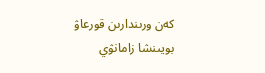كەن ورىندارىن قورعاۋ بويىنشا زامانۋي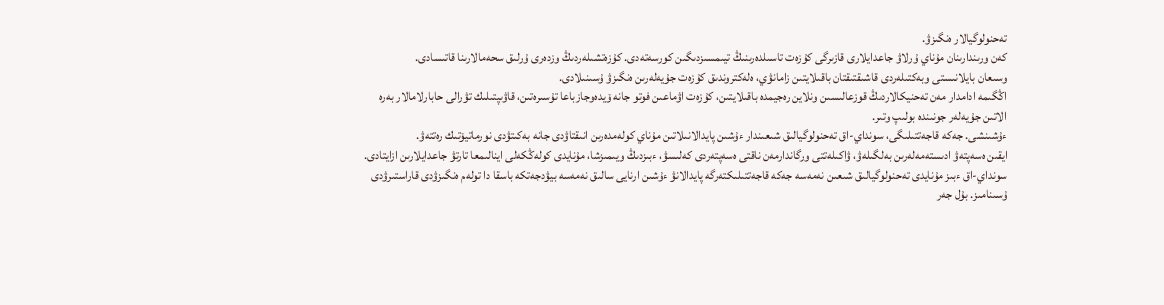تەحنولوگيالار ەنگىزۋ.
كەن ورىندارىنان مۇناي ۇرلاۋ جاعدايلارى قازىرگى كۇزەت تاسىلدەرىنىڭ تيىمسىزدىگىن كورسەتەدى. كۇزەتشىلەردىڭ وزدەرى ۇرلىق سحەمالارىنا قاتىسادى.
وسىعان بايلانىستى وبەكتىلەردى قاشىقتىقتان باقىلايتىن زامانۋي، ەلەكتروندىق كۇزەت جۇيەلەرىن ەنگىزۋ ۇسىنىلادى.
اڭگىمە ادامدار مەن تەحنيكالاردىڭ قوزعالىسىن ونلاين رەجيمدە باقىلايتىن، كۇزەت اۋماعىن فوتو جانە ۆيدەوجازباعا تۇسىرەتىن، قاۋىپتىلىك تۋرالى حابارلامالار بەرە الاتىن جۇيەلەر جونىندە بولىپ وتىر.
ءۇشىنشى. جەكە قاجەتتىلىگى، سونداي-اق تەحنولوگيالىق شىعىندار ءۇشىن پايدالانىلاتىن مۇناي كولەمدەرىن انىقتاۋدى جانە بەكىتۋدى نورماتيۆتىك رەتتەۋ.
ايقىن ەسەپتەۋ ادىستەمەلەرىن بەلگىلەۋ، ۋاكىلەتتى ورگاندارمەن ناقتى ەسەپتەردى كەلىسۋ، ءبىزدىڭ ويىمىزشا، مۇنايدى كولەڭكەلى اينالىمعا تارتۋ جاعدايلارىن ازايتادى.
سونداي-اق ءبىز مۇنايدى تەحنولوگيالىق شىعىن نەمەسە جەكە قاجەتتىلىكتەرگە پايدالانۋ ءۇشىن ارنايى سالىق نەمەسە بيۋدجەتكە باسقا دا تولەم ەنگىزۋدى قاراستىرۋدى ۇسىنامىز. بۇل جەر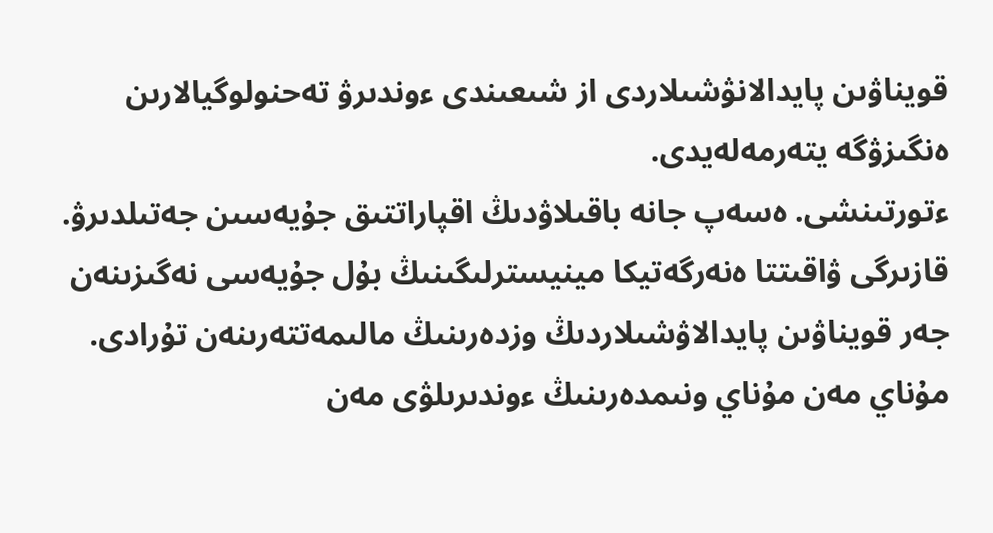قويناۋىن پايدالانۋشىلاردى از شىعىندى ءوندىرۋ تەحنولوگيالارىن ەنگىزۋگە يتەرمەلەيدى.
ءتورتىنشى. ەسەپ جانە باقىلاۋدىڭ اقپاراتتىق جۇيەسىن جەتىلدىرۋ.
قازىرگى ۋاقىتتا ەنەرگەتيكا مينيسترلىگىنىڭ بۇل جۇيەسى نەگىزىنەن جەر قويناۋىن پايدالاۋشىلاردىڭ وزدەرىنىڭ مالىمەتتەرىنەن تۇرادى.
مۇناي مەن مۇناي ونىمدەرىنىڭ ءوندىرىلۋى مەن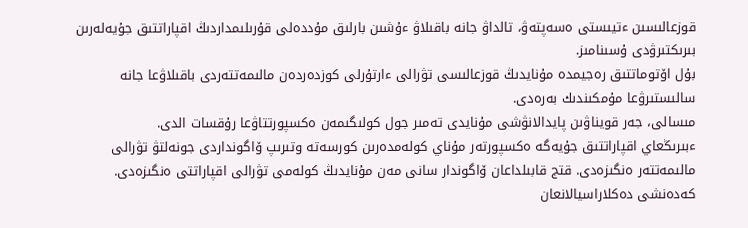قوزعالىسىن ءتيىستى ەسەپتەۋ، تالداۋ جانە باقىلاۋ ءۇشىن بارلىق مۇددەلى قۇرىلىمداردىڭ اقپاراتتىق جۇيەلەرىن بىرىكتىرۋدى ۇسىنامىز.
بۇل اۆتوماتتىق رەجيمدە مۇنايدىڭ قوزعالىسى تۋرالى ءارتۇرلى كوزدەردەن مالىمەتتەردى باقىلاۋعا جانە سالىستىرۋعا مۇمكىندىك بەرەدى.
مىسالى، جەر قويناۋىن پايدالانۋشى مۇنايدى تەمىر جول كولىگىمەن ەكسپورتتاۋعا رۇقسات الدى.
ءبىرىڭعاي اقپاراتتىق جۇيەگە ەكسپورتەر مۇناي كولەمدەرىن كورسەتە وتىرىپ ۆاگونداردى جونەلتۋ تۋرالى مالىمەتتەر ەنگىزەدى. قتج قابىلداعان ۆاگوندار سانى مەن مۇنايدىڭ كولەمى تۋرالى اقپاراتتى ەنگىزەدى. كەدەنشى دەكلاراسيالانعان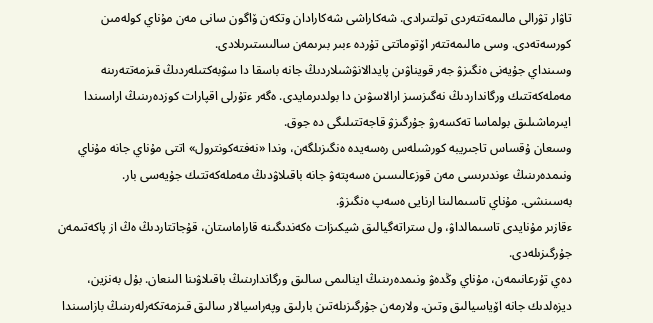تاۋار تۋرالى مالىمەتتەردى تولتىرادى. شەكاراشى شەكارادان وتكەن ۆاگون سانى مەن مۇناي كولەمىن كورسەتەدى. وسى مالىمەتتەر اۆتوماتتى تۇردە ءبىر بىرىمەن سالىستىرىلادى.
وسىنداي جۇيەنى ەنگىزۋ جەر قويناۋىن پايدالانۋشىلاردىڭ جانە باسقا دا سۋبەكتىلەردىڭ قىزمەتتەرىنە مەملەكەتتىك ورگانداردىڭ نەگىزسىز ارالاسۋىن دا بولدىرمايدى. ەگەر ءتۇرلى اقپارات كوزدەرىنىڭ اراسىندا ايىرماشىلىق بولماسا تەكسەرۋ جۇرگىزۋ قاجەتتىلىگى دە جوق.
وسىعان ۇقساس تاجىريبە كورشىلەس رەسەيدە ەنگىزىلگەن، وندا «نەفتەكونترول» اتتى مۇناي جانە مۇناي ونىمدەرىنىڭ ءوندىرىسى مەن قوزعالىسىن ەسەپتەۋ جانە باقىلاۋدىڭ مەملەكەتتىك جۇيەسى بار.
بەسىنشى. مۇناي تاسىمالىنا ارنايى ەسەپ ەنگىزۋ.
ءقازىر مۇنايدى تاسىمالداۋ، ول ستراتەگيالىق شيكىزات ەكەندىگىنە قاراماستان، قۇجاتتاردىڭ ەڭ از پاكەتىمەن جۇرگىزىلەدى.
دەي تۇرعانىمەن، مۇناي وڭدەۋ ونىمدەرىنىڭ اينالىمى سالىق ورگاندارىنىڭ باقىلاۋىنا الىنعان. بۇل بەنزين، ديزەلدىك جانە اۆياسيالىق وتىن. ولارمەن جۇرگىزىلەتىن بارلىق وپەراسيالار سالىق قىزمەتكەرلەرىنىڭ بازاسىندا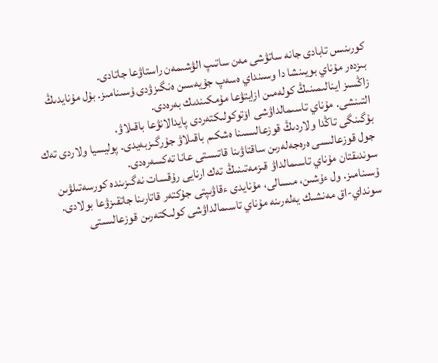كورىنىس تابادى جانە ساتۋشى مەن ساتىپ الۋشىمەن راستاۋعا جاتادى.
بىزدەر مۇناي بويىنشا دا وسىنداي ەسەپ جۇيەسىن ەنگىزۋدى ۇسىنامىز. بۇل مۇنايدىڭ زاڭسىز اينالىمىنىڭ كولەمىن ازايتۋعا مۇمكىندىك بەرەدى.
التىنشى. مۇناي تاسىمالداۋشى اۆتوكولىكتەردى پايدالانۋعا باقىلاۋ.
بۇگىنگى تاڭدا ولاردىڭ قوزعالىسىنا ەشكىم باقىلاۋ جۇرگىزبەيدى. پوليسيا ولاردى تەك جول قوزعالىسى ەرەجەلەرىن ساقتاۋىنا قاتىستى عانا تەكسەرەدى.
سوندىقتان مۇناي تاسىمالداۋ قىزمەتىنىڭ تەك ارنايى رۇقسات نەگىزىندە كورسەتىلۋىن ۇسىنامىز. ول ءۇشىن، مىسالى، مۇنايدى ءقاۋىپتى جۇكتەر قاتارىنا جاتقىزۋعا بولادى.
سونداي-اق مەنشىك يەلەرىنە مۇناي تاسىمالداۋشى كولىكتەرىن قوزعالىستى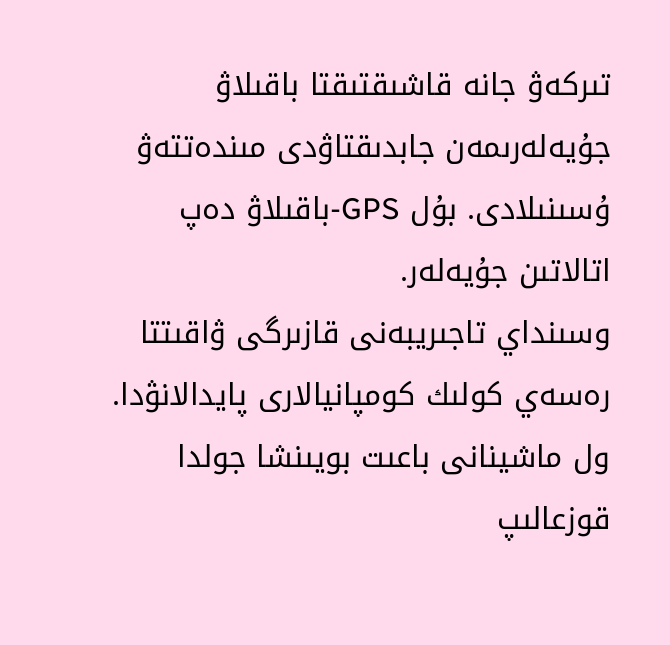تىركەۋ جانە قاشىقتىقتا باقىلاۋ جۇيەلەرىمەن جابدىقتاۋدى مىندەتتەۋ ۇسىنىلادى. بۇل GPS-باقىلاۋ دەپ اتالاتىن جۇيەلەر.
وسىنداي تاجىريبەنى قازىرگى ۋاقىتتا رەسەي كولىك كومپانيالارى پايدالانۋدا. ول ماشينانى باعىت بويىنشا جولدا قوزعالىپ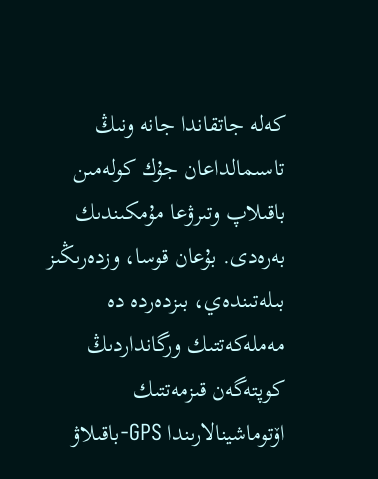كەلە جاتقاندا جانە ونىڭ تاسىمالداعان جۇك كولەمىن باقىلاپ وتىرۋعا مۇمكىندىك بەرەدى. بۇعان قوسا، وزدەرىڭىز بىلەتىندەي، بىزدەردە دە مەملەكەتتىك ورگانداردىڭ كوپتەگەن قىزمەتتىك اۆتوماشينالارىندا GPS-باقىلاۋ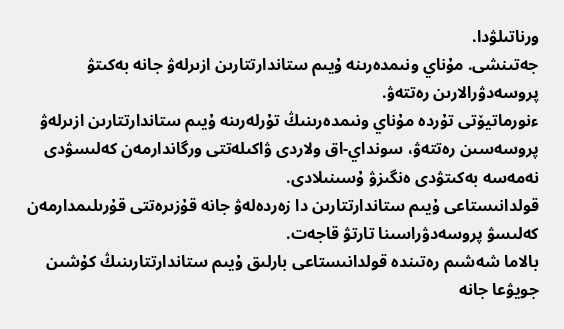ورناتىلۋدا.
جەتىنشى. مۇناي ونىمدەرىنە ۇيىم ستاندارتتارىن ازىرلەۋ جانە بەكىتۋ پروسەدۋرالارىن رەتتەۋ.
ءنورماتيۆتى تۇردە مۇناي ونىمدەرىنىڭ تۇرلەرىنە ۇيىم ستاندارتتارىن ازىرلەۋ پروسەسىن رەتتەۋ، سونداي-اق ولاردى ۋاكىلەتتى ورگاندارمەن كەلىسۋدى نەمەسە بەكىتۋدى ەنگىزۋ ۇسىنىلادى.
قولدانىستاعى ۇيىم ستاندارتتارىن دا زەردەلەۋ جانە قۇزىرەتتى قۇرىلىمدارمەن كەلىسۋ پروسەدۋراسىنا تارتۋ قاجەت.
بالاما شەشىم رەتىندە قولدانىستاعى بارلىق ۇيىم ستاندارتتارىنىڭ كۇشىن جويۋعا جانە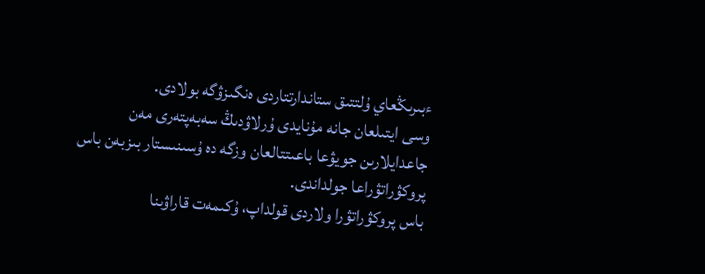ءبىرىڭعاي ۇلتتىق ستاندارتتاردى ەنگىزۋگە بولادى.
وسى ايتىلعان جانە مۇنايدى ۇرلاۋدىڭ سەبەپتەرى مەن جاعدايلارىن جويۋعا باعىتتالعان وزگە دە ۇسىنىستار بىزبەن باس پروكۋراتۋراعا جولداندى.
باس پروكۋراتۋرا ولاردى قولداپ، ۇكىمەت قاراۋىنا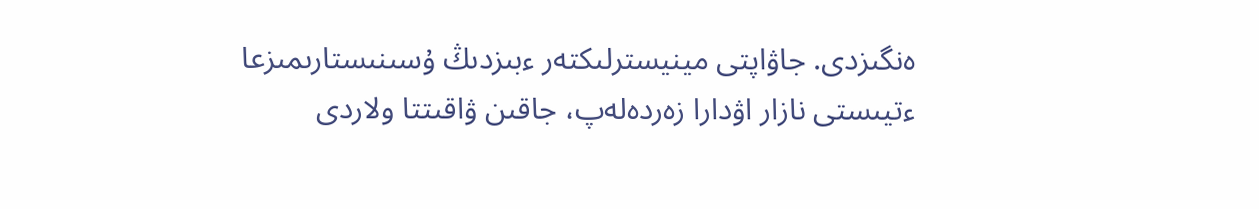ەنگىزدى. جاۋاپتى مينيسترلىكتەر ءبىزدىڭ ۇسىنىستارىمىزعا ءتيىستى نازار اۋدارا زەردەلەپ، جاقىن ۋاقىتتا ولاردى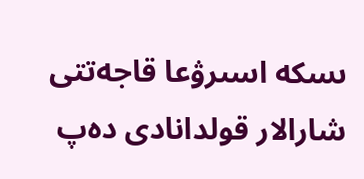ىسكە اسىرۋعا قاجەتتى شارالار قولدانادى دەپ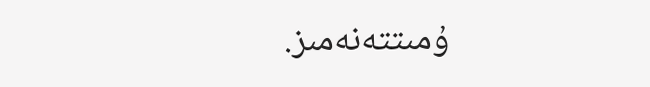ۇمىتتەنەمىز.